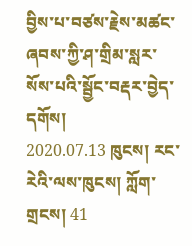བྱིས་པ་བཙས་རྗེས་མཚང་ཞབས་ཀྱི་ཤ་གྲིམ་སླར་སོས་པའི་སྦྱོང་བརྡར་བྱེད་དགོས།
2020.07.13 ཁུངས། རང་རེའི་ལས་ཁུངས། ཀློག་གྲངས། 41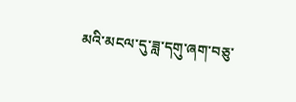མའི་མངལ་དུ་ཟླ་དགུ་ཞག་བཅུ་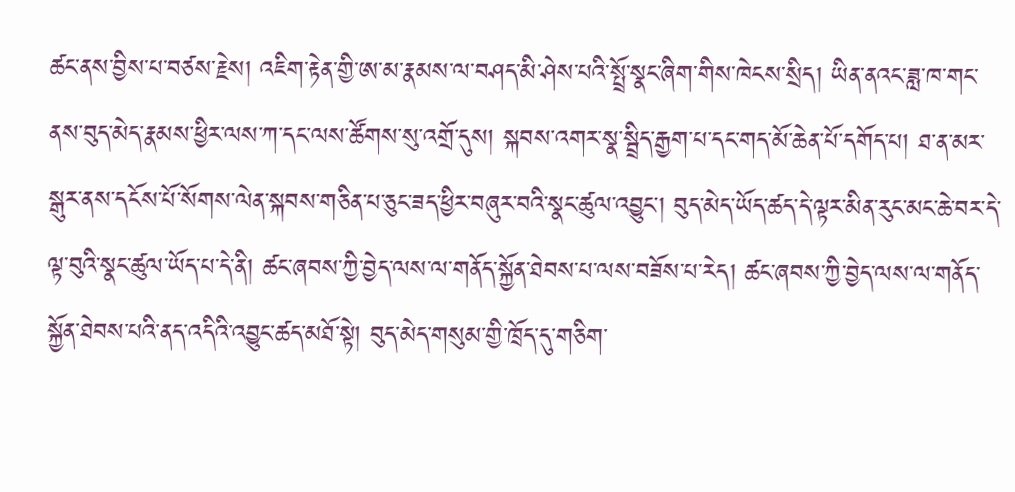ཚང་ནས་བྱིས་པ་བཙས་རྗེས། འཇིག་རྟེན་གྱི་ཨ་མ་རྣམས་ལ་བཤད་མི་ཤེས་པའི་སྤྲོ་སྣང་ཞིག་གིས་ཁེངས་སྲིད། ཡིན་ནའང་ཟླ་ཁ་གང་ནས་བུད་མེད་རྣམས་ཕྱིར་ལས་ཀ་དང་ལས་ཚོགས་སུ་འགྲོ་དུས། སྐབས་འགར་སྣ་སྦྲིད་རྒྱག་པ་དང་གད་མོ་ཆེན་པོ་དགོད་པ། ཐ་ན་མར་སྒུར་ནས་དངོས་པོ་སོགས་ལེན་སྐབས་གཅིན་པ་ཅུང་ཟད་ཕྱིར་བཞུར་བའི་སྣང་ཚུལ་འབྱུང་། བུད་མེད་ཡོད་ཚད་དེ་ལྟར་མིན་རུང་མང་ཆེ་བར་དེ་ལྟ་བུའི་སྣང་ཚུལ་ཡོད་པ་དེ་ནི། ཚང་ཞབས་ཀྱི་བྱེད་ལས་ལ་གནོད་སྐྱོན་ཐེབས་པ་ལས་བཟོས་པ་རེད། ཚང་ཞབས་ཀྱི་བྱེད་ལས་ལ་གནོད་སྐྱོན་ཐེབས་པའི་ནད་འདིའི་འབྱུང་ཚད་མཐོ་སྟེ། བུད་མེད་གསུམ་གྱི་ཁྲོད་དུ་གཅིག་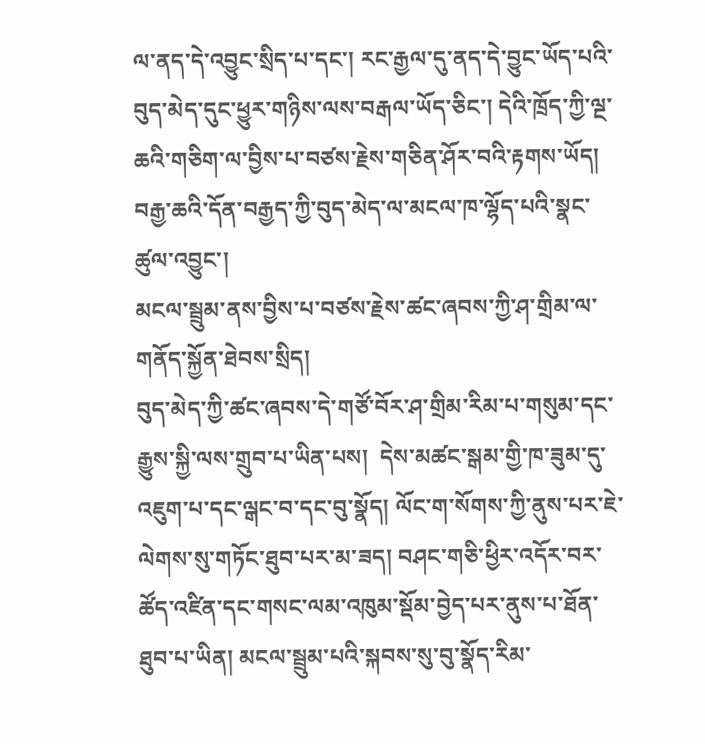ལ་ནད་དེ་འབྱུང་སྲིད་པ་དང་། རང་རྒྱལ་དུ་ནད་དེ་བྱུང་ཡོད་པའི་བུད་མེད་དུང་ཕྱུར་གཉིས་ལས་བརྒལ་ཡོད་ཅིང་། དེའི་ཁྲོད་ཀྱི་ལྔ་ཆའི་གཅིག་ལ་བྱིས་པ་བཙས་རྗེས་གཅིན་ཤོར་བའི་རྟགས་ཡོད། བརྒྱ་ཆའི་དོན་བརྒྱད་ཀྱི་བུད་མེད་ལ་མངལ་ཁ་ལྷོད་པའི་སྣང་ཚུལ་འབྱུང་།
མངལ་སྦྲུམ་ནས་བྱིས་པ་བཙས་རྗེས་ཚང་ཞབས་ཀྱི་ཤ་གྲིམ་ལ་གནོད་སྐྱོན་ཐེབས་སྲིད།
བུད་མེད་ཀྱི་ཚང་ཞབས་དེ་གཙོ་བོར་ཤ་གྲིམ་རིམ་པ་གསུམ་དང་རྒྱུས་སྐྱི་ལས་གྲུབ་པ་ཡིན་པས།  དེས་མཚང་སྒམ་གྱི་ཁ་ཟུམ་དུ་འཇུག་པ་དང་ལྒང་བ་དང་བུ་སྣོད། ལོང་ག་སོགས་ཀྱི་ནུས་པར་ཇེ་ལེགས་སུ་གཏོང་ཐུབ་པར་མ་ཟད། བཤང་གཅི་ཕྱིར་འདོར་བར་ཚོད་འཛིན་དང་གསང་ལམ་འཁུམ་སྡོམ་བྱེད་པར་ནུས་པ་ཐོན་ཐུབ་པ་ཡིན། མངལ་སྦྲུམ་པའི་སྐབས་སུ་བུ་སྣོད་རིམ་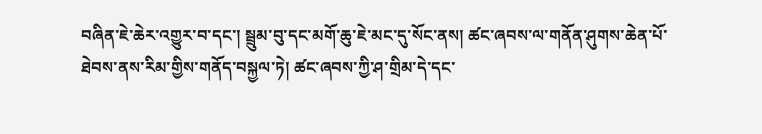བཞིན་ཇེ་ཆེར་འགྱུར་བ་དང་། སྦྲུམ་བུ་དང་མགོ་ཆུ་ཇེ་མང་དུ་སོང་ནས། ཚང་ཞབས་ལ་གནོན་ཤུགས་ཆེན་པོ་ཐེབས་ནས་རིམ་གྱིས་གནོད་བསྐྱལ་ཏེ། ཚང་ཞབས་ཀྱི་ཤ་གྲིམ་དེ་དང་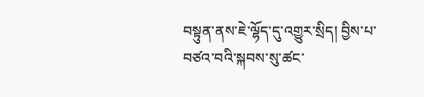བསྟུན་ནས་ཇེ་ལྷོད་དུ་འགྱུར་སྲིད། བྱིས་པ་བཙའ་བའི་སྐབས་སུ་ཚང་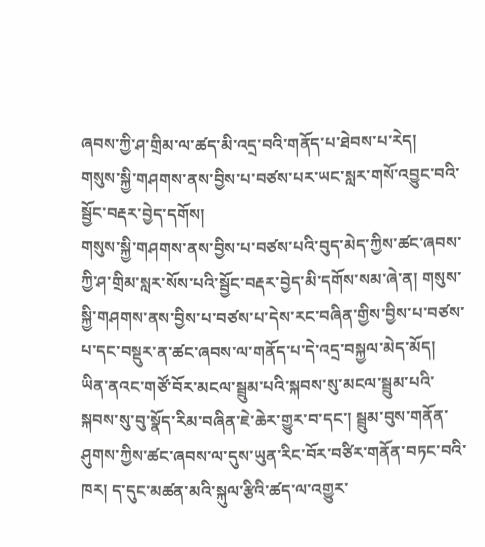ཞབས་ཀྱི་ཤ་གྲིམ་ལ་ཚད་མི་འདྲ་བའི་གནོད་པ་ཐེབས་པ་རེད།
གསུས་སྐྱི་གཤགས་ནས་བྱིས་པ་བཙས་པར་ཡང་སླར་གསོ་འབྱུང་བའི་སྦྱོང་བརྡར་བྱེད་དགོས།
གསུས་སྐྱི་གཤགས་ནས་བྱིས་པ་བཙས་པའི་བུད་མེད་ཀྱིས་ཚང་ཞབས་ཀྱི་ཤ་གྲིམ་སླར་སོས་པའི་སྦྱོང་བརྡར་བྱེད་མི་དགོས་སམ་ཞེ་ན། གསུས་སྐྱི་གཤགས་ནས་བྱིས་པ་བཙས་པ་དེས་རང་བཞིན་གྱིས་བྱིས་པ་བཙས་པ་དང་བསྡུར་ན་ཚང་ཞབས་ལ་གནོད་པ་དེ་འདྲ་བསྐྱལ་མེད་མོད། ཡིན་ནའང་གཙོ་བོར་མངལ་སྦྲུམ་པའི་སྐབས་སུ་མངལ་སྦྲུམ་པའི་སྐབས་སུ་བུ་སྣོད་རིམ་བཞིན་ཇེ་ཆེར་གྱུར་བ་དང་། སྦྲུམ་བུས་གནོན་ཤུགས་ཀྱིས་ཚང་ཞབས་ལ་དུས་ཡུན་རིང་བོར་བཙིར་གནོན་བཏང་བའི་ཁར། ད་དུང་མཚན་མའི་སྐུལ་རྩིའི་ཚད་ལ་འགྱུར་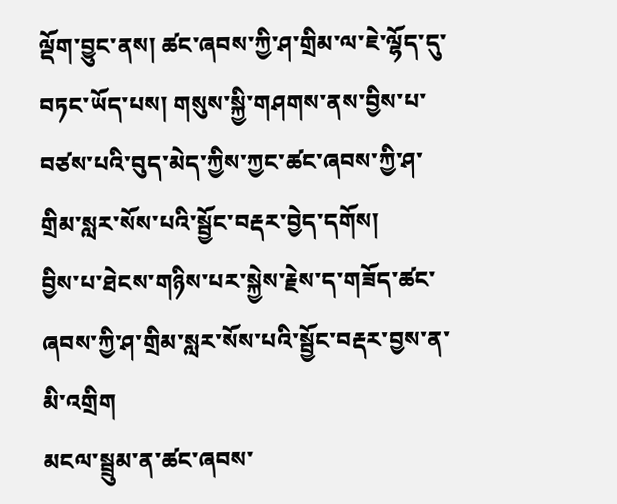ལྡོག་བྱུང་ནས། ཚང་ཞབས་ཀྱི་ཤ་གྲིམ་ལ་ཇེ་ལྷོད་དུ་བཏང་ཡོད་པས། གསུས་སྐྱི་གཤགས་ནས་བྱིས་པ་བཙས་པའི་བུད་མེད་ཀྱིས་ཀྱང་ཚང་ཞབས་ཀྱི་ཤ་གྲིམ་སླར་སོས་པའི་སྦྱོང་བརྡར་བྱེད་དགོས།
བྱིས་པ་ཐེངས་གཉིས་པར་སྐྱེས་རྗེས་ད་གཟོད་ཚང་ཞབས་ཀྱི་ཤ་གྲིམ་སླར་སོས་པའི་སྦྱོང་བརྡར་བྱས་ན་མི་འགྲིག
མངལ་སྦྲུམ་ན་ཚང་ཞབས་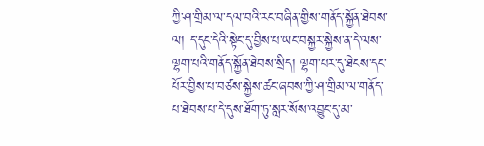ཀྱི་ཤ་གྲིམ་ལ་དལ་བའི་རང་བཞིན་གྱིས་གནོད་སྐྱོན་ཐེབས་ལ། ད་དུང་དེའི་སྟེང་དུ་བྱིས་པ་ཡང་བསྐྱར་སྐྱེས་ན་དེ་ལས་ལྷག་པའི་གནོད་སྐྱོན་ཐེབས་སྲིད། ལྷག་པར་དུ་ཐེངས་དང་པོར་བྱིས་པ་བཙས་སྐྱེས་ཚང་ཞབས་ཀྱི་ཤ་གྲིམ་ལ་གནོད་པ་ཐེབས་པ་དེ་དུས་ཐོག་ཏུ་སླར་སོས་འབྱུང་དུ་མ་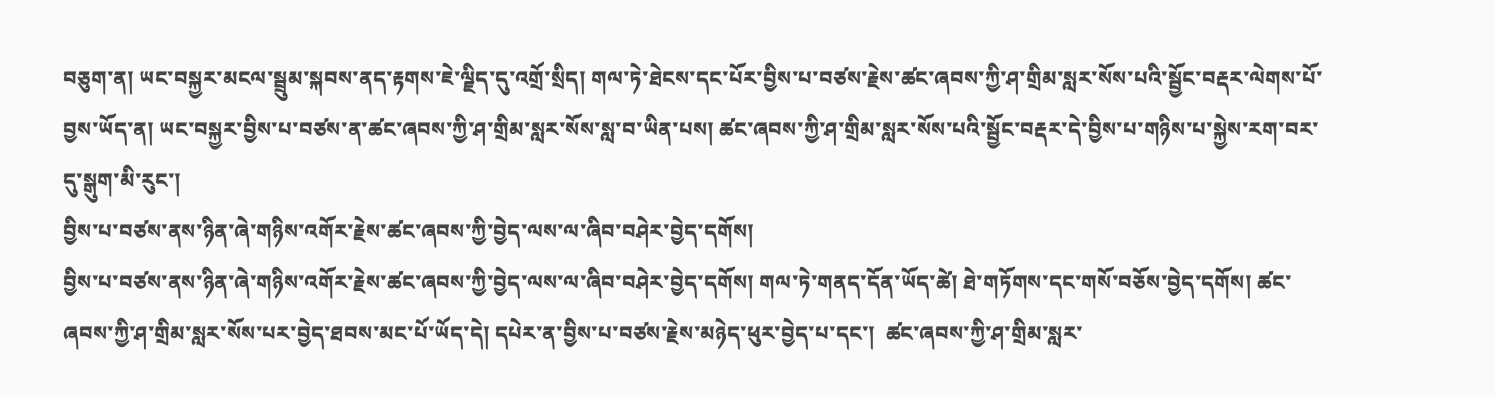བཅུག་ན། ཡང་བསྐྱར་མངལ་སྦྲུམ་སྐབས་ནད་རྟགས་ཇེ་ལྗིད་དུ་འགྲོ་སྲིད། གལ་ཏེ་ཐེངས་དང་པོར་བྱིས་པ་བཙས་རྗེས་ཚང་ཞབས་ཀྱི་ཤ་གྲིམ་སླར་སོས་པའི་སྦྱོང་བརྡར་ལེགས་པོ་བྱས་ཡོད་ན། ཡང་བསྐྱར་བྱིས་པ་བཙས་ན་ཚང་ཞབས་ཀྱི་ཤ་གྲིམ་སླར་སོས་སླ་བ་ཡིན་པས། ཚང་ཞབས་ཀྱི་ཤ་གྲིམ་སླར་སོས་པའི་སྦྱོང་བརྡར་དེ་བྱིས་པ་གཉིས་པ་སྐྱེས་རག་བར་དུ་སྒུག་མི་རུང་།
བྱིས་པ་བཙས་ནས་ཉིན་ཞེ་གཉིས་འགོར་རྗེས་ཚང་ཞབས་ཀྱི་བྱེད་ལས་ལ་ཞིབ་བཤེར་བྱེད་དགོས།
བྱིས་པ་བཙས་ནས་ཉིན་ཞེ་གཉིས་འགོར་རྗེས་ཚང་ཞབས་ཀྱི་བྱེད་ལས་ལ་ཞིབ་བཤེར་བྱེད་དགོས། གལ་ཏེ་གནད་དོན་ཡོད་ཚེ། ཐེ་གཏོགས་དང་གསོ་བཅོས་བྱེད་དགོས། ཚང་ཞབས་ཀྱི་ཤ་གྲིམ་སླར་སོས་པར་བྱེད་ཐབས་མང་པོ་ཡོད་དེ། དཔེར་ན་བྱིས་པ་བཙས་རྗེས་མཉེད་ཕུར་བྱེད་པ་དང་།  ཚང་ཞབས་ཀྱི་ཤ་གྲིམ་སླར་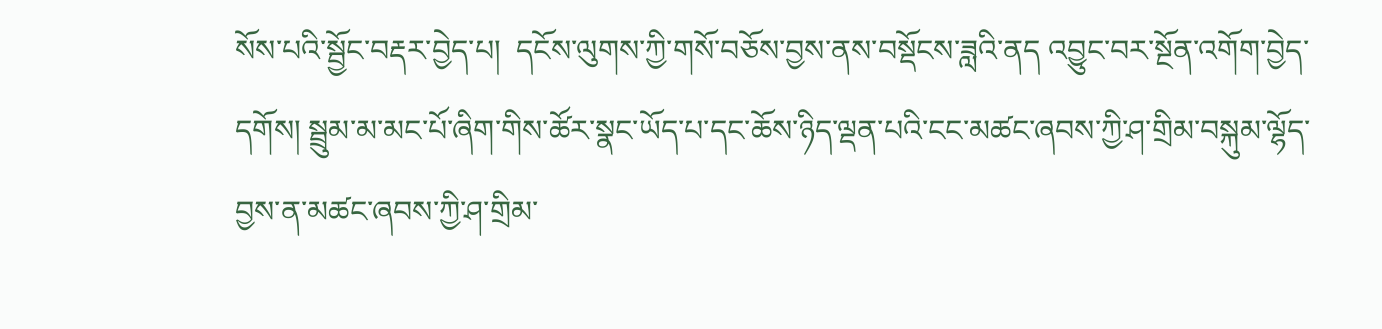སོས་པའི་སྦྱོང་བརྡར་བྱེད་པ།  དངོས་ལུགས་ཀྱི་གསོ་བཅོས་བྱས་ནས་བསྡོངས་ཟླའི་ནད འབྱུང་བར་སྔོན་འགོག་བྱེད་དགོས། སྦྲུམ་མ་མང་པོ་ཞིག་གིས་ཚོར་སྣང་ཡོད་པ་དང་ཆོས་ཉིད་ལྡན་པའི་ངང་མཚང་ཞབས་ཀྱི་ཤ་གྲིམ་བསྐུམ་ལྷོད་བྱས་ན་མཚང་ཞབས་ཀྱི་ཤ་གྲིམ་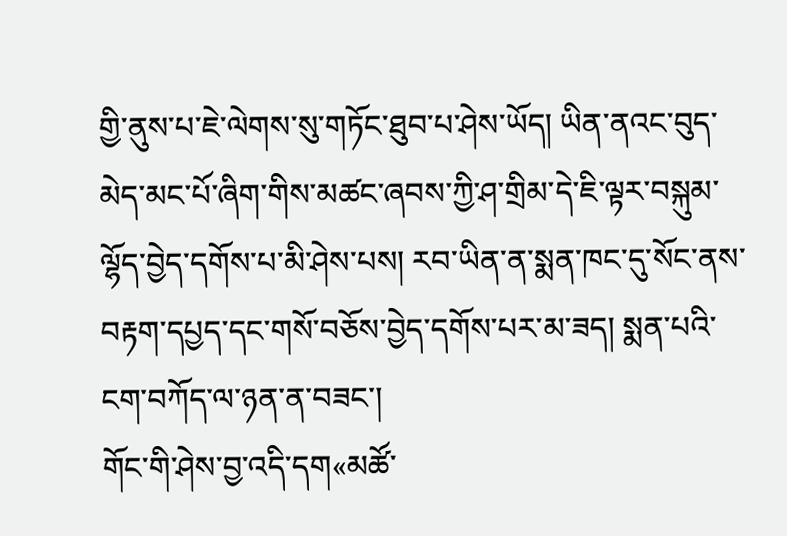གྱི་ནུས་པ་ཇེ་ལེགས་སུ་གཏོང་ཐུབ་པ་ཤེས་ཡོད། ཡིན་ནའང་བུད་མེད་མང་པོ་ཞིག་གིས་མཚང་ཞབས་ཀྱི་ཤ་གྲིམ་དེ་ཇི་ལྟར་བསྐུམ་ལྷོད་བྱེད་དགོས་པ་མི་ཤེས་པས། རབ་ཡིན་ན་སྨན་ཁང་དུ་སོང་ནས་བརྟག་དཔྱད་དང་གསོ་བཅོས་བྱེད་དགོས་པར་མ་ཟད། སྨན་པའི་ངག་བཀོད་ལ་ཉན་ན་བཟང་།
གོང་གི་ཤེས་བྱ་འདི་དག«མཚོ་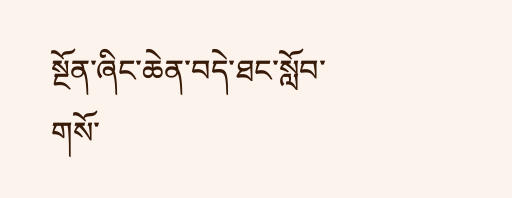སྔོན་ཞིང་ཆེན་བདེ་ཐང་སློབ་གསོ་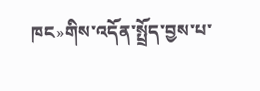ཁང»གིས་འདོན་སྤྲོད་བྱས་པ་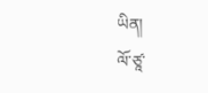ཡིན།
ལོ་ཙཱ་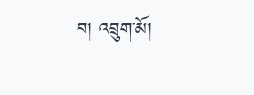བ། འབྲུག་མོ།